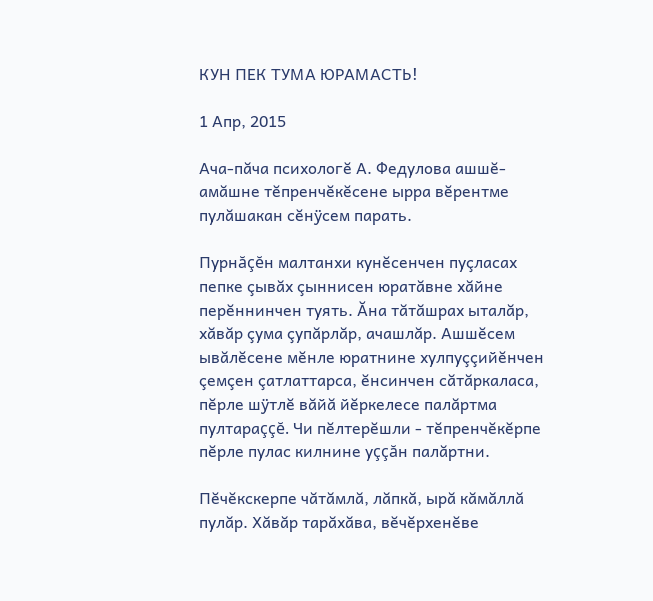КУН ПЕК ТУМА ЮРАМАСТЬ!

1 Апр, 2015

Ача-пăча психологĕ А. Федулова ашшĕ-амăшне тĕпренчĕкĕсене ырра вĕрентме пулăшакан сĕнÿсем парать.

Пурнăçĕн малтанхи кунĕсенчен пуçласах пепке çывăх çыннисен юратăвне хăйне перĕннинчен туять. Ăна тăтăшрах ыталăр, хăвăр çума çупăрлăр, ачашлăр. Ашшĕсем ывăлĕсене мĕнле юратнине хулпуççийĕнчен çемçен çатлаттарса, ĕнсинчен сăтăркаласа, пĕрле шÿтлĕ вăйă йĕркелесе палăртма пултараççĕ. Чи пĕлтерĕшли - тĕпренчĕкĕрпе пĕрле пулас килнине уççăн палăртни.

Пĕчĕкскерпе чăтăмлă, лăпкă, ырă кăмăллă пулăр. Хăвăр тарăхăва, вĕчĕрхенĕве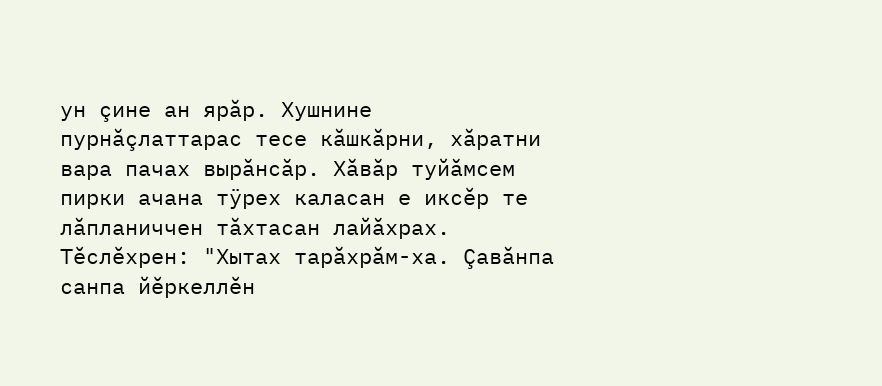ун çине ан ярăр. Хушнине пурнăçлаттарас тесе кăшкăрни, хăратни вара пачах вырăнсăр. Хăвăр туйăмсем пирки ачана тÿрех каласан е иксĕр те лăпланиччен тăхтасан лайăхрах. Тĕслĕхрен: "Хытах тарăхрăм-ха. Çавăнпа санпа йĕркеллĕн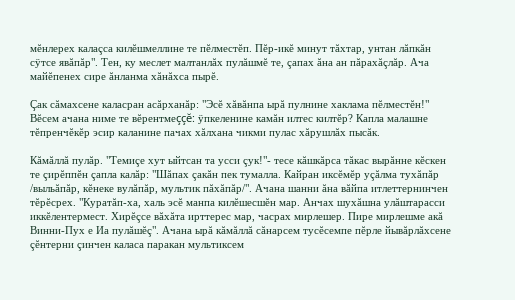мĕнлерех калаçса килĕшмеллине те пĕлместĕп. Пĕр-икĕ минут тăхтар, унтан лăпкăн сÿтсе явăпăр". Тен, ку меслет малтанлăх пулăшмĕ те, çапах ăна ан пăрахăçлăр. Ача майĕпенех сире ăнланма хăнăхса пырĕ.

Çак сăмахсене каласран асăрханăр: "Эсĕ хăвăнпа ырă пулнине хаклама пĕлместĕн!" Вĕсем ачана ниме те вĕрентмеççĕ: ÿпкеленине камăн илтес килтĕр? Капла малашне тĕпренчĕкĕр эсир каланине пачах хăлхана чикми пулас хăрушлăх пысăк.

Кăмăллă пулăр. "Темиçе хут ыйтсан та усси çук!"- тесе кăшкăрса тăкас вырăнне кĕскен те çирĕппĕн çапла калăр: "Шăпах çакăн пек тумалла. Кайран иксĕмĕр уçăлма тухăпăр /выльăпăр, кĕнеке вулăпăр, мультик пăхăпăр/". Ачана шанни ăна вăйпа итлеттернинчен тĕрĕсрех. "Куратăп-ха, халь эсĕ манпа килĕшесшĕн мар. Анчах шухăшна улăштарасси иккĕлентермест. Хирĕçсе вăхăта ирттерес мар, часрах мирлешер. Пире мирлешме акă Винни-Пух е Иа пулăшĕç". Ачана ырă кăмăллă сăнарсем тусĕсемпе пĕрле йывăрлăхсене çĕнтерни çинчен каласа паракан мультиксем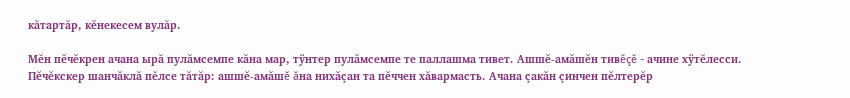кăтартăр, кĕнекесем вулăр.

Мĕн пĕчĕкрен ачана ырă пулăмсемпе кăна мар, тÿнтер пулăмсемпе те паллашма тивет. Ашшĕ-амăшĕн тивĕçĕ - ачине хÿтĕлесси. Пĕчĕкскер шанчăклă пĕлсе тăтăр: ашшĕ-амăшĕ ăна нихăçан та пĕччен хăвармасть. Ачана çакăн çинчен пĕлтерĕр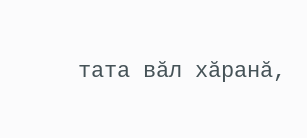тата вăл хăранă,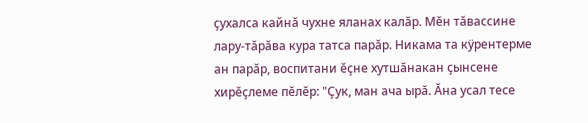çухалса кайнă чухне яланах калăр. Мĕн тăвассине лару-тăрăва кура татса парăр. Никама та кÿрентерме ан парăр, воспитани ĕçне хутшăнакан çынсене хирĕçлеме пĕлĕр: "Çук, ман ача ырă. Ăна усал тесе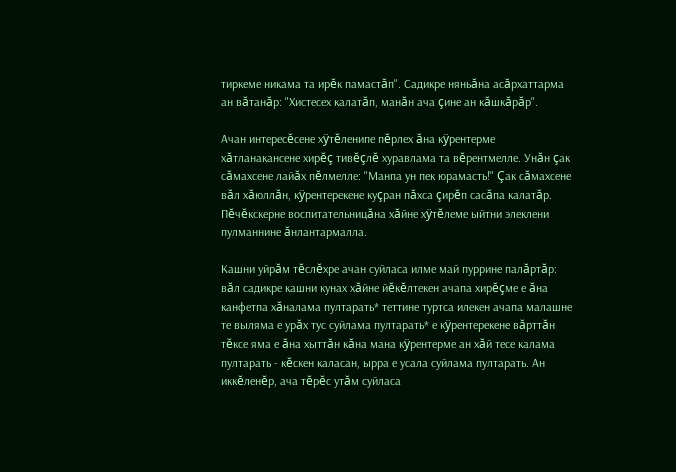тиркеме никама та ирĕк памастăп". Садикре няньăна асăрхаттарма ан вăтанăр: "Хистесех калатăп, манăн ача çине ан кăшкăрăр".

Ачан интересĕсене хÿтĕленипе пĕрлех ăна кÿрентерме хăтланакансене хирĕç тивĕçлĕ хуравлама та вĕрентмелле. Унăн çак сăмахсене лайăх пĕлмелле: "Манпа ун пек юрамасть!" Çак сăмахсене вăл хăюллăн, кÿрентерекене куçран пăхса çирĕп сасăпа калатăр. Пĕчĕкскерне воспитательницăна хăйне хÿтĕлеме ыйтни элеклени пулманнине ăнлантармалла.

Кашни уйрăм тĕслĕхре ачан суйласа илме май пуррине палăртăр: вăл садикре кашни кунах хăйне йĕкĕлтекен ачапа хирĕçме е ăна канфетпа хăналама пултарать* теттине туртса илекен ачапа малашне те выляма е урăх тус суйлама пултарать* е кÿрентерекене вăрттăн тĕксе яма е ăна хыттăн кăна мана кÿрентерме ан хăй тесе калама пултарать - кĕскен каласан, ырра е усала суйлама пултарать. Ан иккĕленĕр, ача тĕрĕс утăм суйласа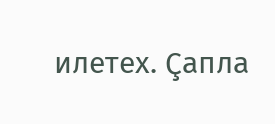илетех. Çапла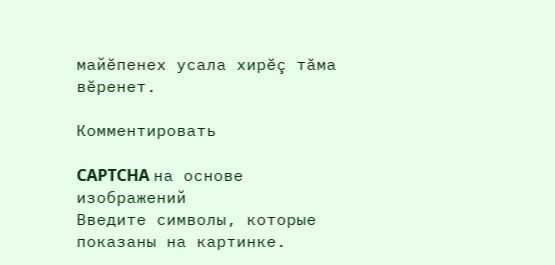майĕпенех усала хирĕç тăма вĕренет.

Комментировать

CAPTCHA на основе изображений
Введите символы, которые показаны на картинке.